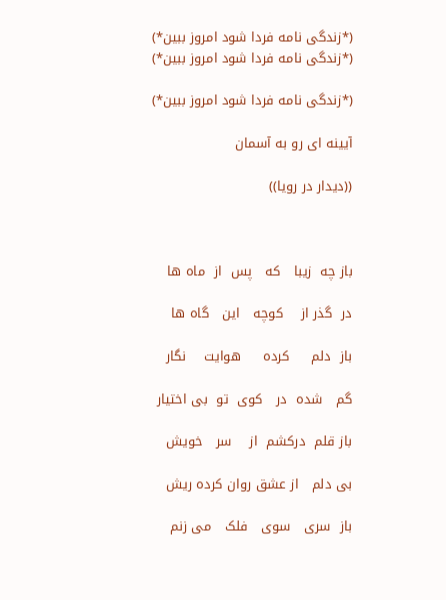(*زندگی نامه فردا شود امروز ببین*)
(*زندگی نامه فردا شود امروز ببین*)

(*زندگی نامه فردا شود امروز ببین*)

آیینه ای رو به آسمان

((دیدار در رویا))



باز چه  زیبا   که   پس  از  ماه ها

در  گذر از    کوچه   این   گاه ها

باز  دلم     کرده     هوایت    نگار

گم   شده  در   کوی  تو  بی اختیار

باز قلم  درکشم  از    سر   خویش

بی دلم   از عشق روان کرده ریش

باز  سری   سوی   فلک   می زنم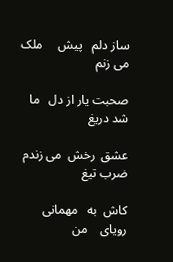ساز دلم   پیش     ملک    می زنم

صحبت یار از دل   ما   شد دریغ

عشق  رخش  می زندم ضرب تیغ

کاش  به   مهمانی    رویای    من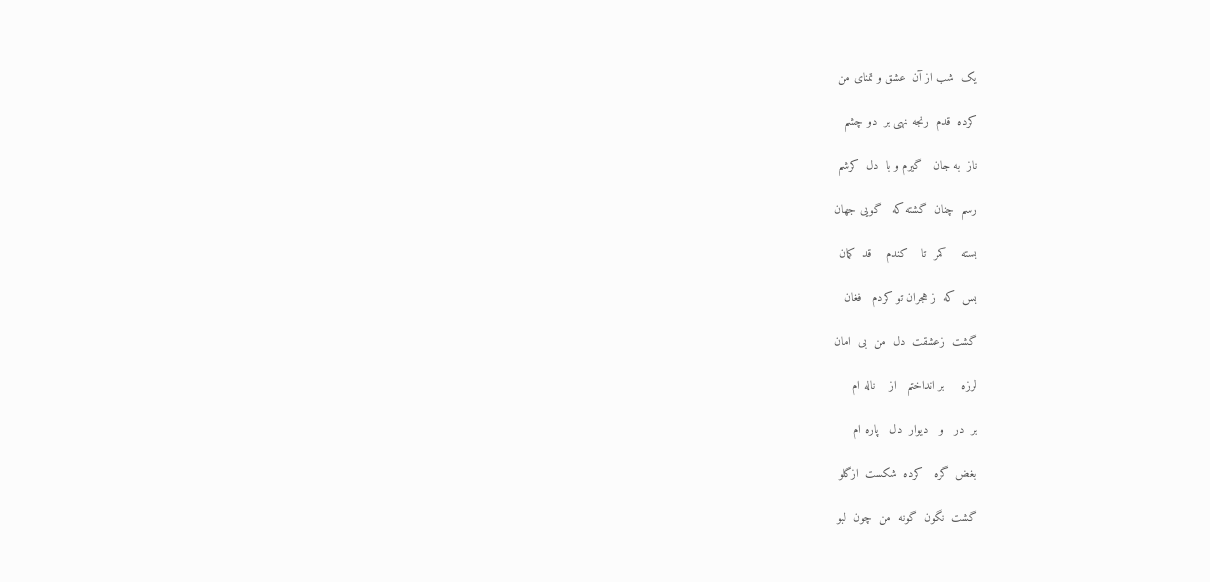یک  شب از آن  عشق و تمنای من

کرده  قدم  رنجه ‌نهی بر  دو چشم

ناز  به جان   گیرم و با  دل  کرشم

رسم  چنان  گشته ‌که   گویی جهان

بسته    کمر  تا    کندم    قد  کمان

بس  که  ز هجران تو کردم   فغان

گشت  ‌زعشقت  دل  من  بی  امان

لرزه     بر انداختم   از    ناله ام

بر  در   و   دیوار  دل   پاره ام

بغض  گره   کرده  شکست  ازگلو

گشت  نگون  گونه  من  چون  لبو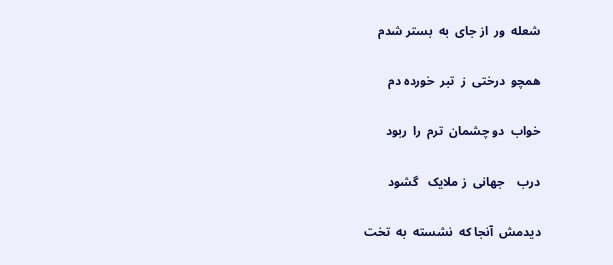شعله  ور  از جای  به  بستر شدم

همچو  درختی  ز  تبر  خورده دم

خواب  دو ‌چشمان‌  ترم  را  ربود

درب    جهانی  ‌ز ملایک   گشود

دیدمش  آنجا که  نشسته  به  تخت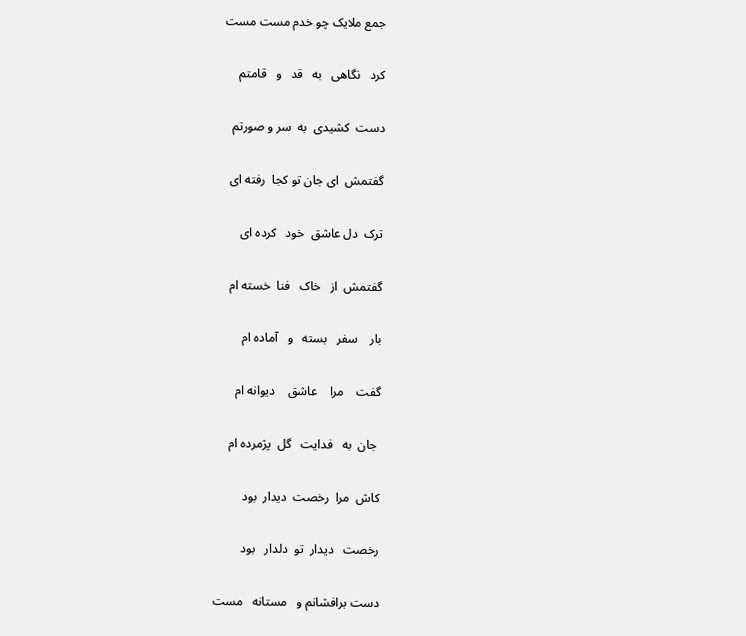جمع ملایک چو خدم مست مست

کرد   نگاهی   به   قد   و   قامتم

دست  کشیدی  به  سر و صورتم

گفتمش  ای جان تو کجا  رفته ای

ترک  دل عاشق  خود   کرده ای

گفتمش  از   خاک   فنا  خسته ام

بار    سفر   بسته   و   آماده ام

گفت    مرا    عاشق    دیوانه ام

 جان  به   فدایت   گل  پژمرده ام

کاش  مرا  رخصت  دیدار  بود

رخصت   دیدار  تو  دلدار   بود

دست برافشانم و   مستانه   مست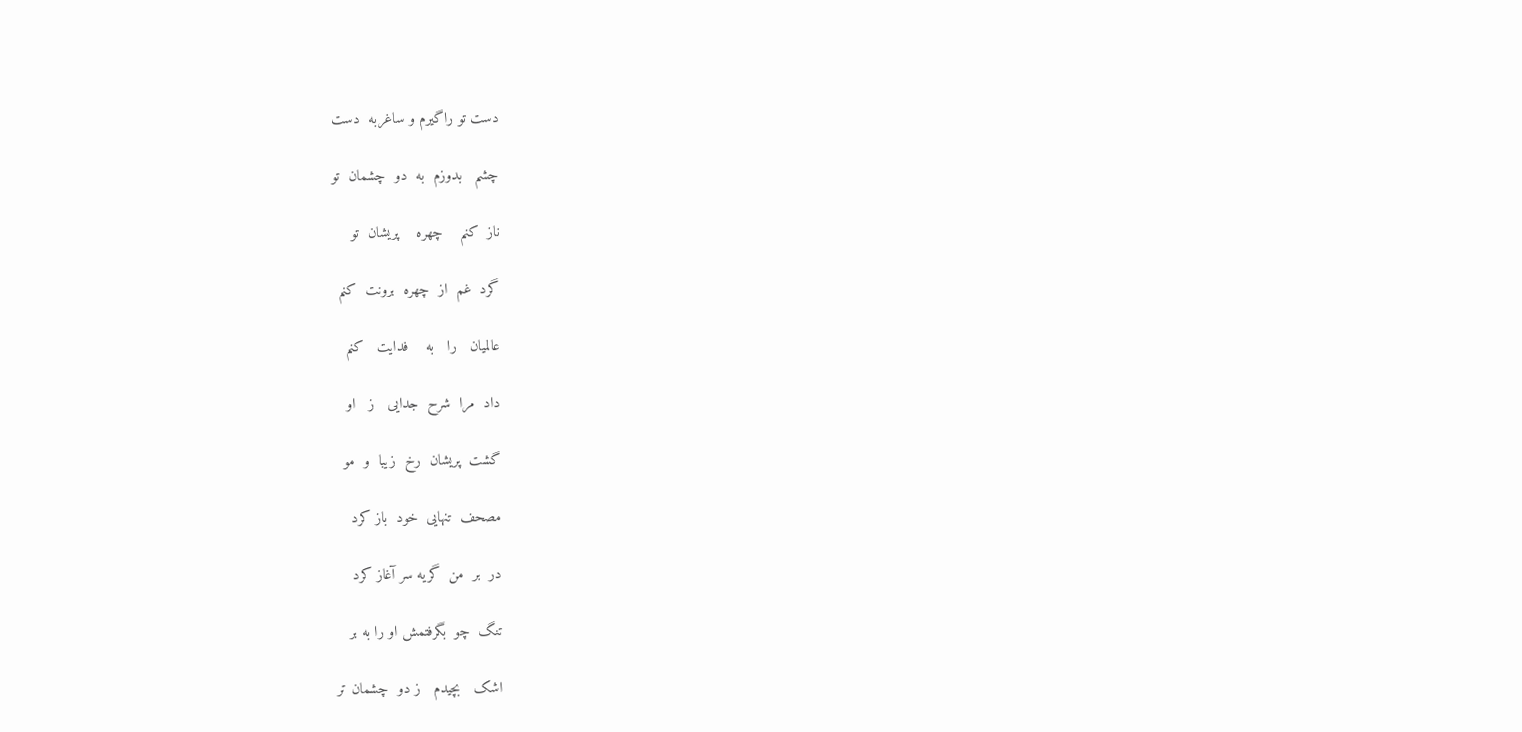دست تو راگیرم و ساغربه  دست

چشم   بدوزم  به  دو  چشمان  تو

ناز  کنم    چهره    پریشان  تو

گرد  غم  از  چهره  برونت  کنم

عالمیان   را   به    فدایت   کنم

داد  مرا  شرح  جدایی   ز   او

گشت  پریشان  رخ  زیبا  و  مو

مصحف  تنهایی  خود  باز کرد

در  بر  من  گریه سر آغاز کرد

تنگ  چو  بگرفتمش او را به بر

اشک   بچیدم   ز دو  چشمان تر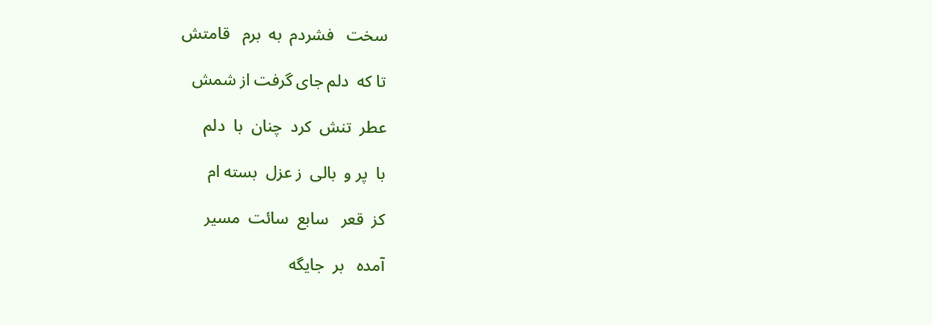سخت   فشردم  به  برم   قامتش

تا که  دلم جای گرفت از شمش

عطر  تنش  کرد  چنان  با  دلم

با  پر و  بالی  ز عزل  بسته ام

کز  قعر   سابع  سائت  مسیر

آمده   بر  جایگه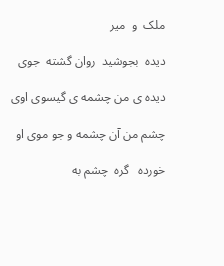ملک  و  میر

دیده  بجوشید  روان گشته  جوی

دیده ی من چشمه ی گیسوی اوی

چشم من آن چشمه و جو موی او

خورده   گره  چشم به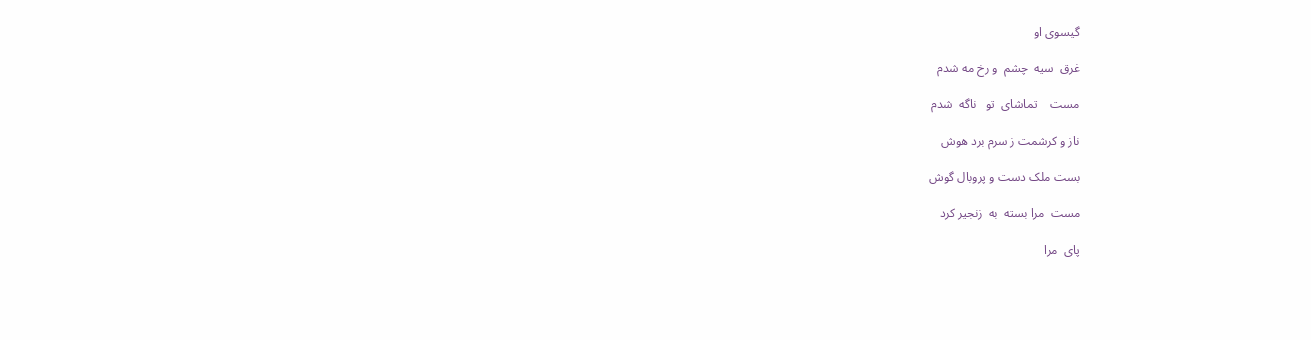گیسوی او

غرق  سیه  چشم  و رخ مه شدم

مست    تماشای  تو   ناگه  شدم

ناز و کرشمت ز سرم برد هوش

بست ملک دست و پروبال گوش

مست  مرا بسته  به  زنجیر کرد

پای  مرا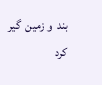بند  و زمین  گیر کرد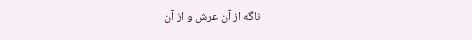ناگه از آن عرش و از آن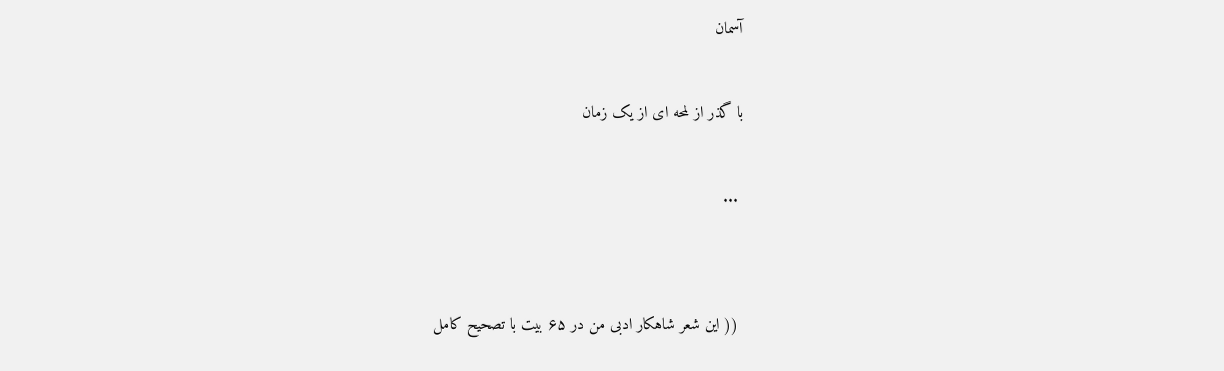آسمان

با گذر از لمحه ای از یک زمان

 ...


 (( این شعر شاهکار ادبی من در ۶۵ بیت با تصحیح کامل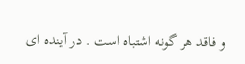و فاقد هر گونه اشتباه است . در آینده ای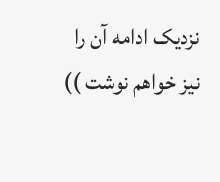نزدیک ادامه آن را نیز خواهم نوشت ))